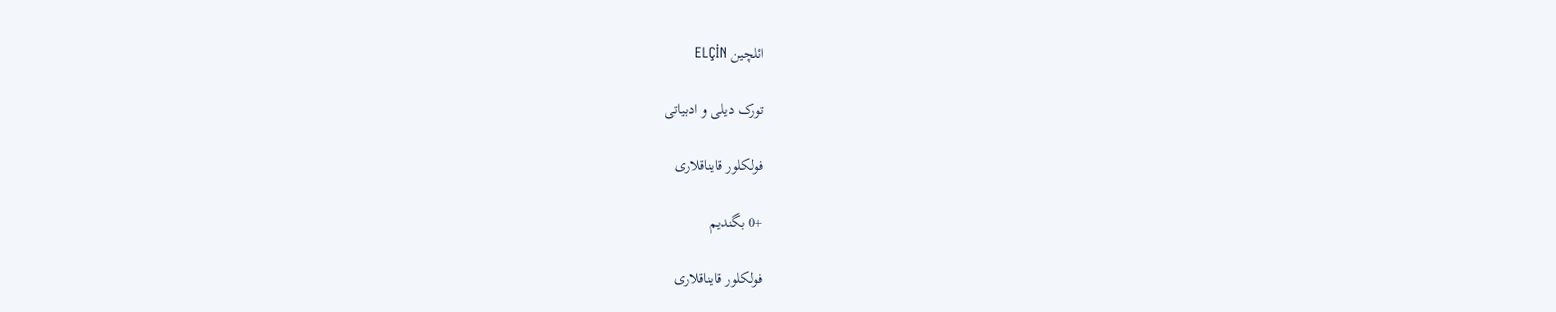ائلچین ELÇİN

تورک دیلی و ادبیاتی

فولکلور قایناقلاری

+0 بگندیم

فولکلور قایناقلاری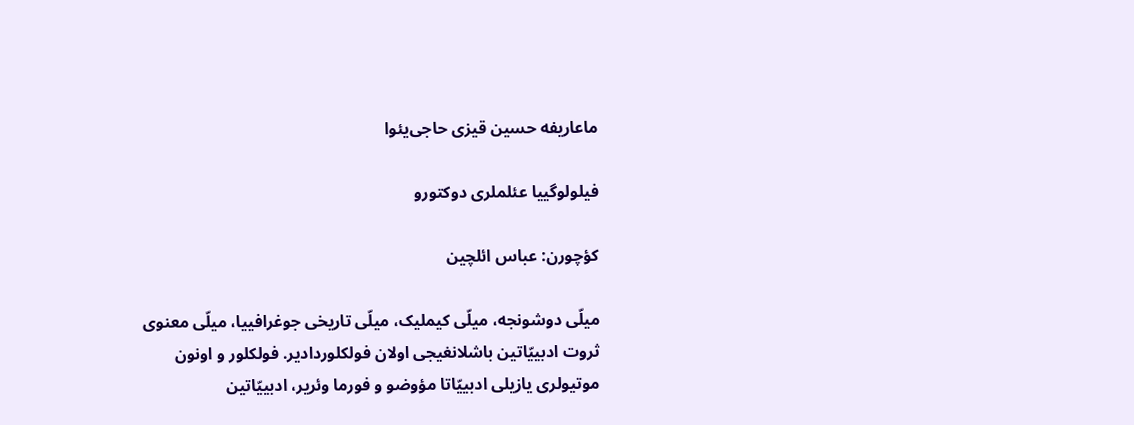ماعاریفه حسین قیزی حاجی‌یئوا

فیلولوگییا عئلملری دوکتورو

کؤچورن: عباس ائلچین

میلّی دوشونجه، میلّی کیملیک، میلّی تاریخی جوغرافییا، میلّی معنوی ثروت ادبییّاتین باشلانغیجی اولان فولکلوردادیر. فولکلور و اونون موتیولری یازیلی ادبییّاتا مؤوضو و فورما وئریر، ادبییّاتین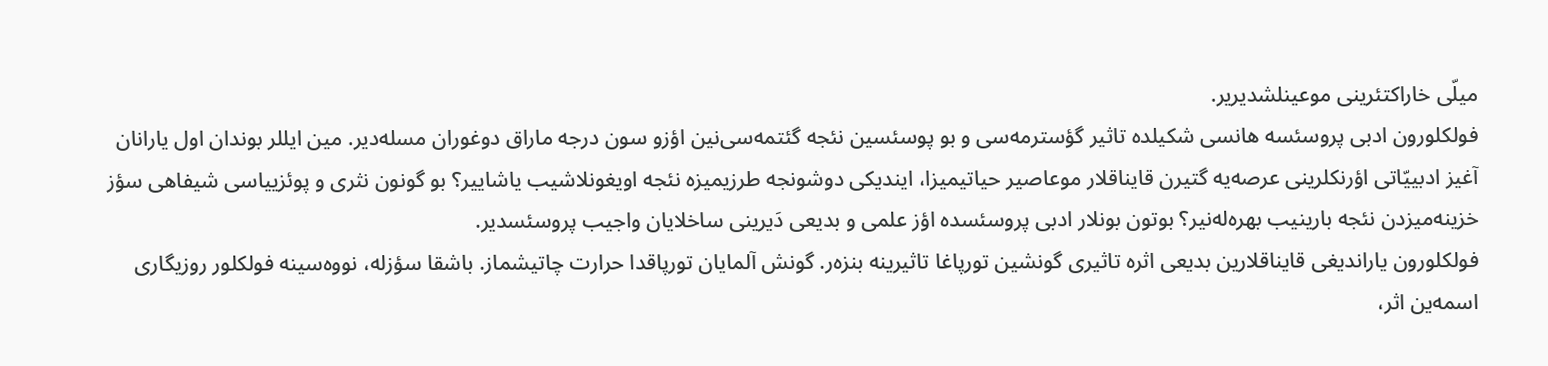میلّی خاراکتئرینی موعینلشدیریر.
فولکلورون ادبی پروسئسه هانسی شکیلده تاثیر گؤسترمه‌سی و بو پوسئسین نئجه گئتمه‌سی‌نین اؤزو سون درجه ماراق دوغوران مسله‌دیر. مین ایللر بوندان اول یارانان آغیز ادبییّاتی اؤرنکلرینی عرصه‌یه گتیرن قایناقلار موعاصیر حیاتیمیزا، ایندیکی دوشونجه طرزیمیزه نئجه اویغونلاشیب یاشاییر؟ بو گونون نثری و پوئزییاسی شیفاهی سؤز خزینه‌میزدن نئجه بارینیب بهره‌له‌نیر؟ بوتون بونلار ادبی پروسئسده اؤز علمی و بدیعی دَیرینی ساخلایان واجیب پروسئسدیر.
فولکلورون یاراندیغی قایناقلارین بدیعی اثره تاثیری گونشین تورپاغا تاثیرینه بنزه‌ر. گونش آلمایان تورپاقدا حرارت چاتیشماز. باشقا سؤزله، نووه‌سینه فولکلور روزیگاری اسمه‌ین اثر،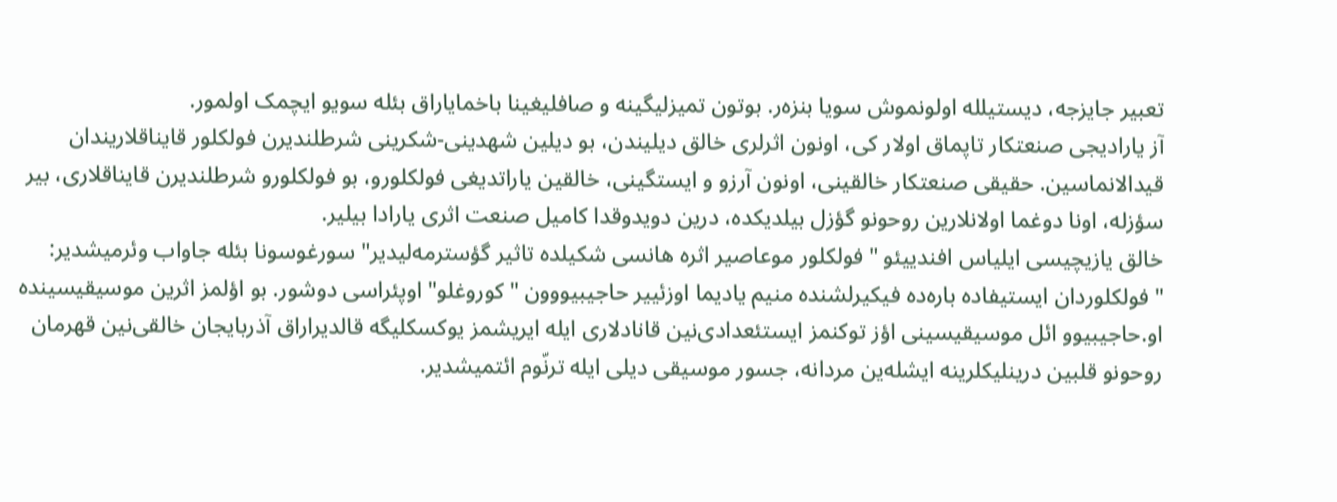تعبیر جایزجه، دیستیلله اولونموش سویا بنزه‌ر. بوتون تمیزلیگینه و صافلیغینا باخمایاراق بئله سویو ایچمک اولمور.
آز یارادیجی صنعتکار تاپماق اولار کی، اونون اثرلری خالق دیلیندن، بو دیلین شهدینی-شکرینی شرطلندیرن فولکلور قایناقلاریندان قیدالانماسین. حقیقی صنعتکار خالقینی، اونون آرزو و ایستگینی، خالقین یاراتدیغی فولکلورو، بو فولکلورو شرطلندیرن قایناقلاری، بیر سؤزله، اونا دوغما اولانلارین روحونو گؤزل بیلدیکده، درین دویدوقدا کامیل صنعت اثری یارادا بیلیر.
خالق یازیچیسی ایلیاس افندییئو "فولکلور موعاصیر اثره هانسی شکیلده تاثیر گؤسترمه‌لیدیر" سورغوسونا بئله جاواب وئرمیشدیر: "فولکلوردان ایستیفاده باره‌ده فیکیرلشنده منیم یادیما اوزئییر حاجیبیووون "کوروغلو" اوپئراسی دوشور. بو اؤلمز اثرین موسیقیسینده او.حاجیبیوو ائل موسیقیسینی اؤز توکنمز ایستئعدادی‌نین قانادلاری ایله ایریشمز یوکسکلیگه قالدیراراق آذربایجان خالقی‌نین قهرمان روحونو قلبین درینلیکلرینه ایشله‌ین مردانه، جسور موسیقی دیلی ایله ترنّوم ائتمیشدیر.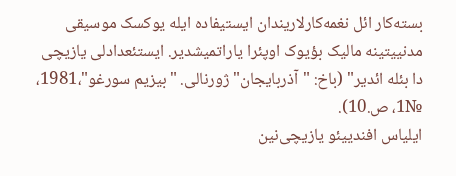بسته‌کار ائل نغمه‌کارلاریندان ایستیفاده ایله یوکسک موسیقی مدنییتینه مالیک بؤیوک اوپئرا یاراتمیشدیر. ایستئعدادلی یازیچی دا بئله ائدیر" (باخ: "آذربایجان" ژورنالی. "بیزیم سورغو"،1981، №1، ص.10).
ایلیاس افندییئو یازیچی‌نین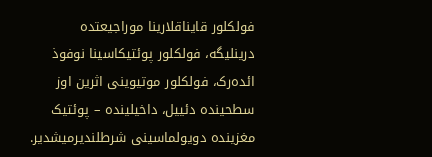فولکلور قایناقلارینا موراجیعتده درینلیگه، فولکلور پوئتیکاسینا نوفوذ ائده‌رک، فولکلور موتیوینی اثرین اوز سطحینده دئییل، داخیلینده – پوئتیک مغزینده دویولماسینی شرطلندیرمیشدیر.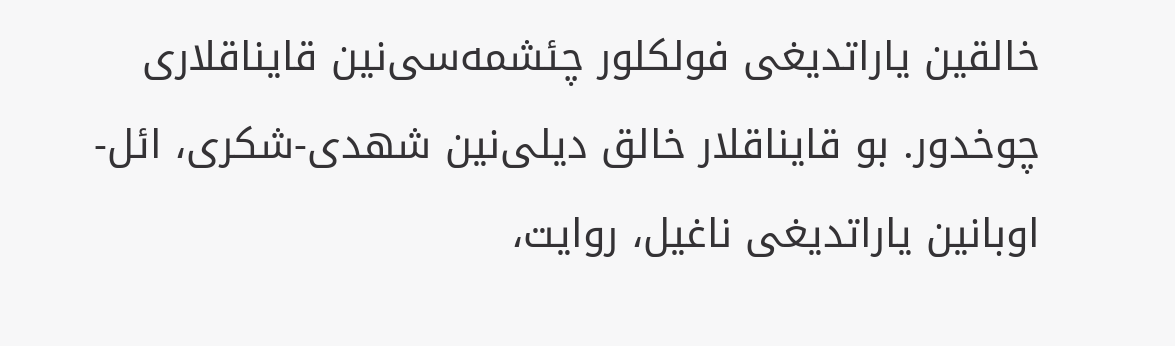خالقین یاراتدیغی فولکلور چئشمه‌سی‌نین قایناقلاری چوخدور. بو قایناقلار خالق دیلی‌نین شهدی-شکری، ائل-اوبانین یاراتدیغی ناغیل، روایت،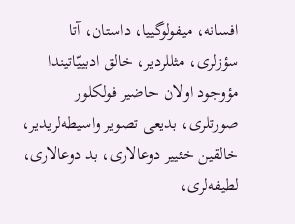افسانه، میفولوگییا، داستان، آتا سؤزلری، مثللردیر، خالق ادبییّاتیندا مؤوجود اولان حاضیر فولکلور صورتلری، بدیعی تصویر واسیطه‌لریدیر، خالقین خئییر دوعالاری، بد دوعالاری، لطیفه‌لری،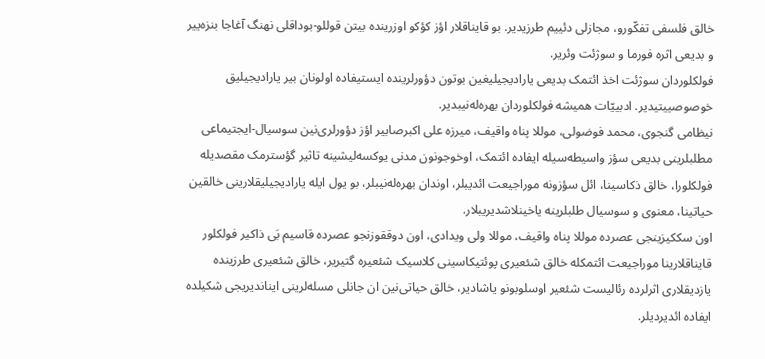خالق فلسفی تفکّورو، مجازلی دئییم طرزیدیر. بو قایناقلار اؤز کؤکو اوزرینده بیتن قوللو-بوداقلی نهنگ آغاجا بنزه‌ییر و بدیعی اثره فورما و سوژئت وئریر.
فولکلوردان سوژئت اخذ ائتمک بدیعی یارادیجیلیغین بوتون دؤورلرینده ایستیفاده اولونان بیر یارادیجیلیق خوصوصییتیدیر. ادبییّات همیشه فولکلوردان بهره‌له‌نیبدیر.
نیظامی گنجوی، محمد فوضولی، موللا پناه واقیف، میرزه علی اکبرصابیر اؤز دؤورلری‌نین سوسیال-ایجتیماعی مطلبلرینی بدیعی سؤز واسیطه‌سیله ایفاده ائتمک، اوخوجونون مدنی یوکسه‌لیشینه تاثیر گؤسترمک مقصدیله فولکلورا، خالق ذکاسینا، ائل سؤزونه موراجیعت ائدیبلر، اوندان بهره‌له‌نیبلر، بو یول ایله یارادیجیلیقلارینی خالقین حیاتینا، معنوی و سوسیال طلبلرینه یاخینلاشدیریبلار.
اون سککیزینجی عصرده موللا پناه واقیف، موللا ولی ویدادی، اون دوققوزنجو عصرده قاسیم بَی ذاکیر فولکلور قایناقلارینا موراجیعت ائتمکله خالق شئعیری پوئتیکاسینی کلاسیک شئعیره گتیریر، خالق شئعیری طرزینده یازدیقلاری اثرلرده رئالیست شئعیر اوسلوبونو یاشادیر، خالق حیاتی‌نین ان جانلی مسله‌لرینی ایناندیریجی شکیلده ایفاده ائدیردیلر.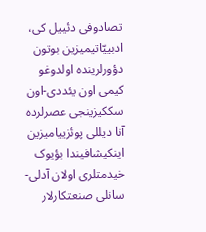تصادوفی دئییل کی، ادبییّاتیمیزین بوتون دؤورلرینده اولدوغو کیمی اون یئددی-اون سککیزینجی عصرلرده آنا دیللی پوئزییامیزین اینکیشافیندا بؤیوک خیدمتلری اولان آدلی-سانلی صنعتکارلار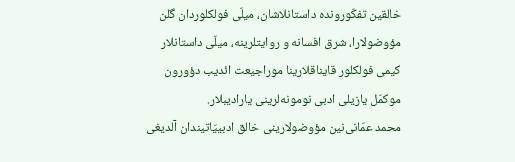خالقین تفکّورونده داستانلاشان، میلّی فولکلوردان گلن مؤوضولارا، شرق افسانه و روایتلرینه، میلّی داستانلار کیمی فولکلور قایناقلارینا موراجیعت ائدیب دؤورون موکمّل یازیلی ادبی نومونه‌لرینی یارادیبلار.
محمد عمّانی‌نین مؤوضولارینی خالق ادبییّاتیندان آلدیغی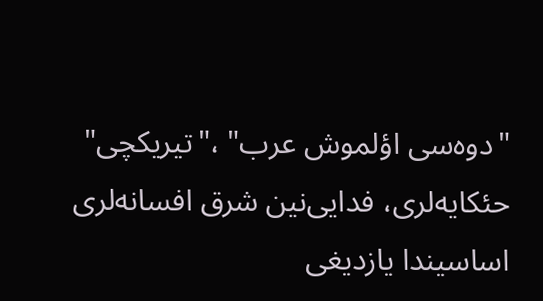"دوه‌سی اؤلموش عرب" ،"تیریکچی" حئکایه‌لری، فدایی‌نین شرق افسانه‌لری اساسیندا یازدیغی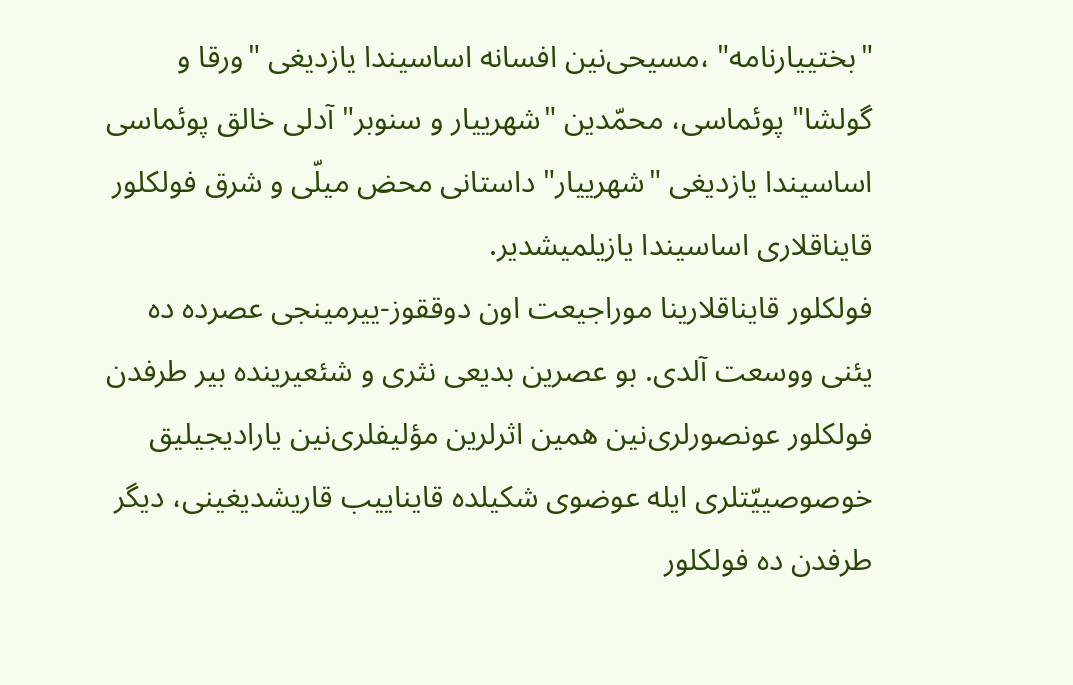"بختییارنامه" ،مسیحی‌نین افسانه اساسیندا یازدیغی "ورقا و گولشا" پوئماسی، محمّدین "شهرییار و سنوبر" آدلی خالق پوئماسی اساسیندا یازدیغی "شهرییار" داستانی محض میلّی و شرق فولکلور قایناقلاری اساسیندا یازیلمیشدیر.
فولکلور قایناقلارینا موراجیعت اون دوققوز-ییرمینجی عصرده ده یئنی ووسعت آلدی. بو عصرین بدیعی نثری و شئعیرینده بیر طرفدن فولکلور عونصورلری‌نین همین اثرلرین مؤلیفلری‌نین یارادیجیلیق خوصوصییّتلری ایله عوضوی شکیلده قایناییب قاریشدیغینی، دیگر طرفدن ده فولکلور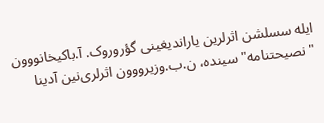ایله سسلشن اثرلرین یاراندیغینی گؤروروک. آ.باکیخانووون "نصیحتنامه"سینده، ن.ب.وزیرووون اثرلری‌نین آدینا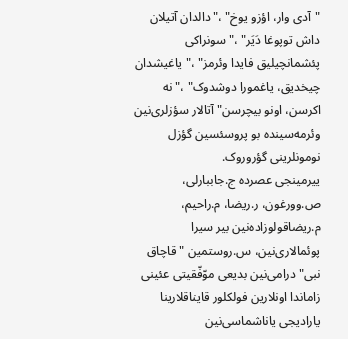"آدی وار، اؤزو یوخ" ،"دالدان آتیلان داش توپوغا دَیَر" ،"سونراکی پئشمانچیلیق فایدا وئرمز" ،"یاغیشدان چیخدیق، یاغمورا دوشدوک" ،"نه اکرسن، اونو بیچرسن" آتالار سؤزلری‌نین وئرمه‌سینده بو پروسئسین گؤزل نومونلرینی گؤروروک.
ییرمینجی عصرده ج.جاببارلی، ص.وورغون، ر.ریضا، م.راحیم، م.ریضاقولوزاده‌نین بیر سیرا پوئمالاری‌نین، س.روستمین "قاچاق نبی" درامی‌نین بدیعی موّفّقیتی عئینی زاماندا اونلارین فولکلور قایناقلارینا یارادیجی یاناشماسی‌نین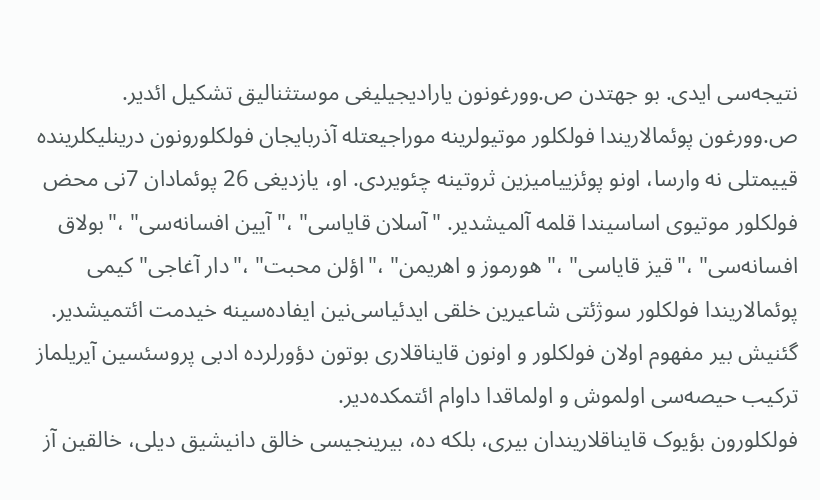نتیجه‌سی ایدی. بو جهتدن ص.وورغونون یارادیجیلیغی موستثنالیق تشکیل ائدیر. ص.وورغون پوئمالاریندا فولکلور موتیولرینه موراجیعتله آذربایجان فولکلورونون درینلیکلرینده قییمتلی نه وارسا، اونو پوئزییامیزین ثروتینه چئویردی. او، یازدیغی 26 پوئمادان 7نی محض فولکلور موتیوی اساسیندا قلمه آلمیشدیر. "آسلان قایاسی" ،"آیین افسانه‌سی" ،"بولاق افسانه‌سی" ،"قیز قایاسی" ،"هورموز و اهریمن" ،"اؤلن محبت" ،"دار آغاجی" کیمی پوئمالاریندا فولکلور سوژئتی شاعیرین خلقی ایدئیاسی‌نین ایفاده‌سینه خیدمت ائتمیشدیر.
گئنیش بیر مفهوم اولان فولکلور و اونون قایناقلاری بوتون دؤورلرده ادبی پروسئسین آیریلماز ترکیب حیصه‌سی اولموش و اولماقدا داوام ائتمکده‌دیر.
فولکلورون بؤیوک قایناقلاریندان بیری، بلکه ده، بیرینجیسی خالق دانیشیق دیلی، خالقین آز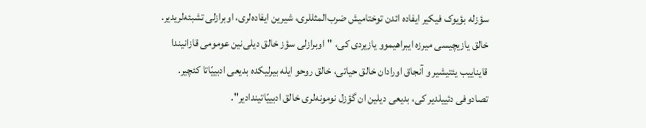سؤزله بؤیوک فیکیر ایفاده ائدن توختامیش ضرب‌المثللری، شیرین ایفاده‌لری، اوبرازلی تشبئه‌لریدیر.
خالق یازیچیسی میرزه ایبراهیموو یازیردی کی، "اوبرازلی سؤز خالق دیلی‌نین عومومی قازانیندا قایناییب یئتیشیر و آنجاق اورادان خالق حیاتی، خالق روحو ایله بیرلیکده بدیعی ادبییّاتا کئچیر. تصادوفی دئییلدیر کی، بدیعی دیلین ان گؤزل نومونه‌لری خالق ادبییّاتیندادیر".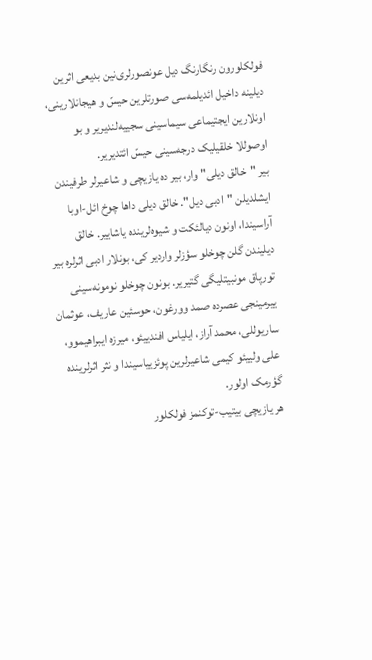فولکلورون رنگارنگ دیل عونصورلری‌نین بدیعی اثرین دیلینه داخیل ائدیلمه‌سی صورتلرین حیسّ و هیجانلارینی، اونلارین ایجتیماعی سیماسینی سجییه‌لندیریر و بو اوصوللا خلقیلیک درجه‌سینی حیسّ ائتدیریر.
بیر "خالق دیلی" وار، بیر ده یازیچی و شاعیرلر طرفیندن ایشلدیلن "ادبی دیل". خالق دیلی داها چوخ ائل-اوبا آراسیندا، اونون دیالئکت و شیوه‌لرینده یاشاییر. خالق دیلیندن گلن چوخلو سؤزلر واردیر کی، بونلار ادبی اثرلره بیر تورپاق مونبیتلیگی گتیریر. بونون چوخلو نومونه‌سینی ییرمینجی عصرده صمد وورغون، حوسئین عاریف، عوثمان ساریوللی، محمد آراز، ایلیاس افندییئو، میرزه ایبراهیموو، علی ولییئو کیمی شاعیرلرین پوئزییاسیندا و نثر اثرلرینده گؤرمک اولور.
هر یازیچی بیتیب-توکنمز فولکلور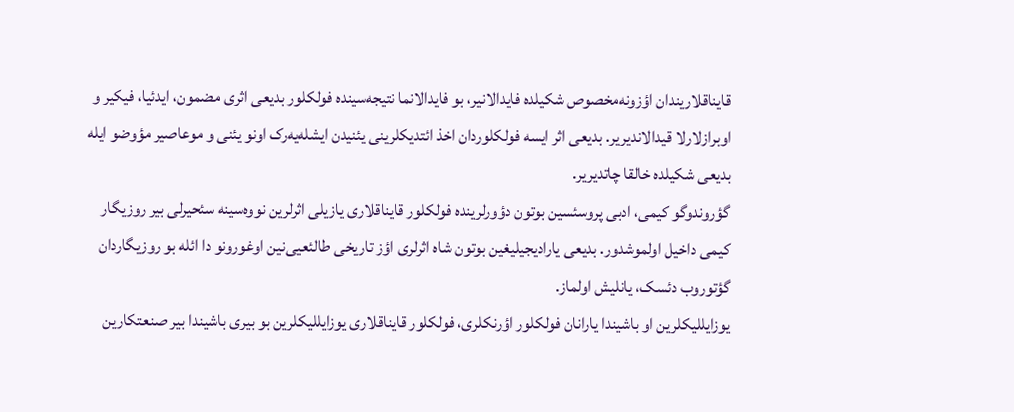قایناقلاریندان اؤزونه‌مخصوص شکیلده فایدالانیر، بو فایدالانما نتیجه‌سینده فولکلور بدیعی اثری مضمون، ایدئیا، فیکیر و اوبرازلارلا قیدالاندیریر. بدیعی اثر ایسه فولکلوردان اخذ ائتدیکلرینی یئنیدن ایشله‌یه‌رک اونو یئنی و موعاصیر مؤوضو ایله بدیعی شکیلده خالقا چاتدیریر.
گؤروندوگو کیمی، ادبی پروسئسین بوتون دؤورلرینده فولکلور قایناقلاری یازیلی اثرلرین نووه‌سینه سئحیرلی بیر روزیگار کیمی داخیل اولموشدور. بدیعی یارادیجیلیغین بوتون شاه اثرلری اؤز تاریخی طالئعیی‌نین اوغورونو دا ائله بو روزیگاردان گؤتوروب دئسک، یانلیش اولماز.
یوزایللیکلرین او باشیندا یارانان فولکلور اؤرنکلری، فولکلور قایناقلاری یوزایللیکلرین بو بیری باشیندا بیر صنعتکارین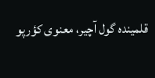قلمینده گول آچیر، معنوی کؤرپو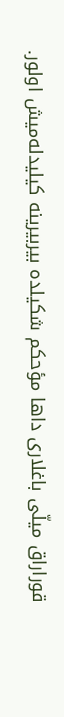قوراراق میلّی باغلاری داها مؤحکم شکیلده بیربیرینه کیلیدله‌میش اولور.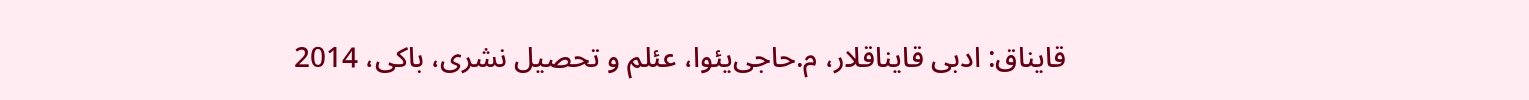قایناق: ادبی قایناقلار، م.حاجی‌یئوا، عئلم و تحصیل نشری، باکی، 2014